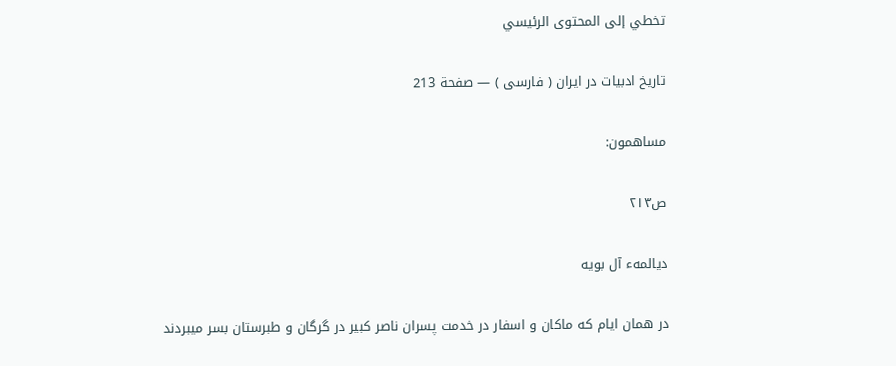تخطي إلى المحتوى الرئيسي

تاريخ ادبيات در ايران ( فارسى ) — صفحة 213

مساهمون:

ص٢١٣

ديالمهء آل بويه

در همان ايام كه ماكان و اسفار در خدمت پسران ناصر كبير در گرگان و طبرستان بسر ميبردند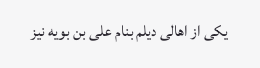يكى از اهالى ديلم بنام على بن بويه نيز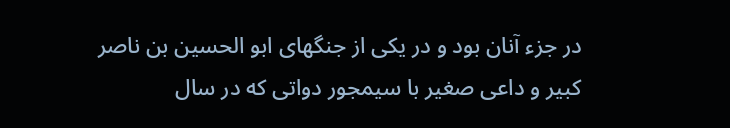در جزء آنان بود و در يكى از جنگهاى ابو الحسين بن ناصر كبير و داعى صغير با سيمجور دواتى كه در سال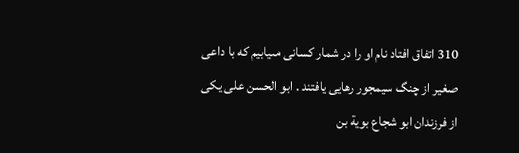310 اتفاق افتاد نام او را در شمار كسانى مىيابيم كه با داعى صغير از چنگ سيمجور رهايى يافتند . ابو الحسن على يكى از فرزندان ابو شجاع بوية بن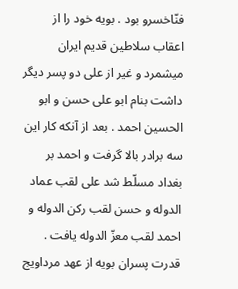فنّاخسرو بود . بويه خود را از اعقاب سلاطين قديم ايران ميشمرد و غير از على دو پسر ديگر داشت بنام ابو على حسن و ابو الحسين احمد . بعد از آنكه كار اين سه برادر بالا گرفت و احمد بر بغداد مسلّط شد على لقب عماد الدوله و حسن لقب ركن الدوله و احمد لقب معزّ الدوله يافت . قدرت پسران بويه از عهد مرداويج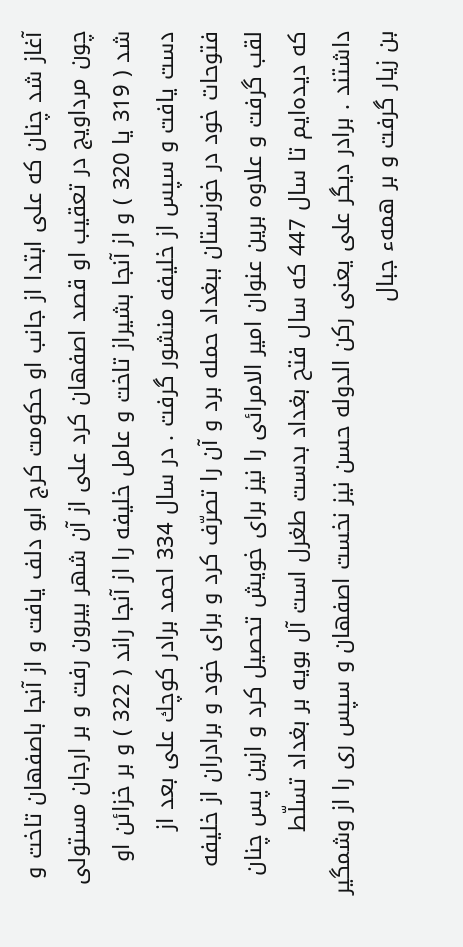آغاز شد چنان كه على ابتدا از جانب او حكومت كرج ابو دلف يافت و از آنجا باصفهان تاخت و چون مرداويج در تعقيب او قصد اصفهان كرد على از آن شهر بيرون رفت و بر ارجان مستولى شد ( 319 يا 320 ) و از آنجا بشيراز تاخت و عامل خليفه را از آنجا راند ( 322 ) و بر خزائن او دست يافت و سپس از خليفه منشور گرفت . در سال 334 احمد برادر كوچك على بعد از فتوحات خود در خوزستان ببغداد حمله برد و آن را تصرّف كرد و براى خود و برادران از خليفه لقب گرفت و علاوه برين عنوان امير الامرائى را نيز براى خويش تحصيل كرد و ازين پس چنان كه ديده‌ايم تا سال 447 كه سال فتح بغداد بدست طغرل است آل بويه بر بغداد تسلّط داشتند . برادر ديگر على يعنى ركن الدوله حسن نيز نخست اصفهان و سپس رى را از وشمگير بن زيار گرفت و بر همهء جبال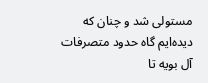مستولى شد و چنان كه ديده‌ايم گاه حدود متصرفات آل بويه تا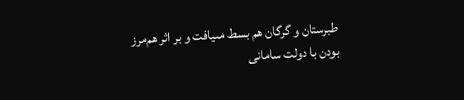طبرستان و گرگان هم بسط مىيافت و بر اثر هم‌مرز بودن با دولت سامانى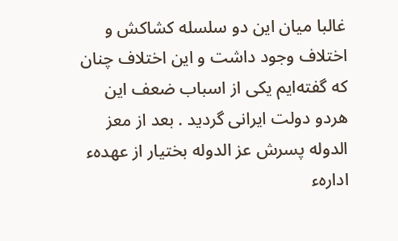غالبا ميان اين دو سلسله كشاكش و اختلاف وجود داشت و اين اختلاف چنان كه گفته‌ايم يكى از اسباب ضعف اين هردو دولت ايرانى گرديد . بعد از معز الدوله پسرش عز الدوله بختيار از عهدهء ادارهء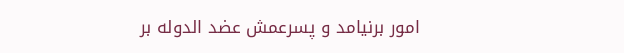امور برنيامد و پسرعمش عضد الدوله بر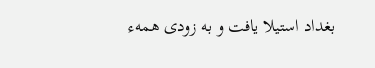بغداد استيلا يافت و به زودى همهء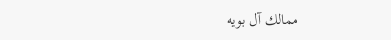ممالك آل بويه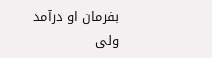بفرمان او درآمد ولى